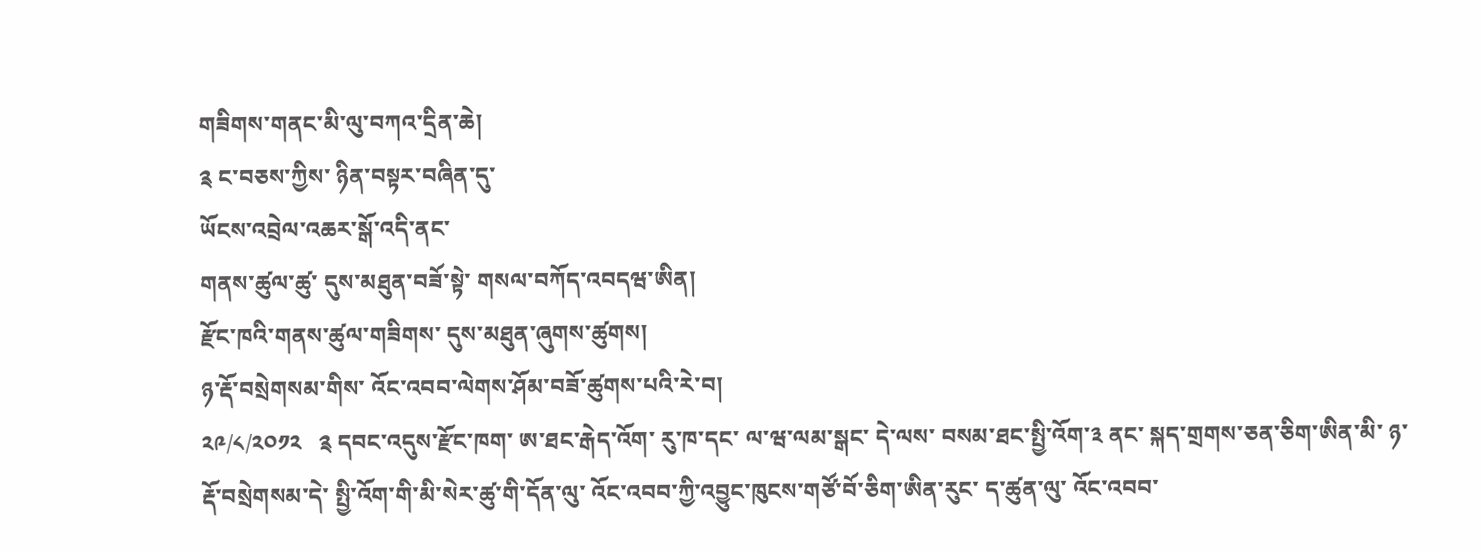གཟིགས་གནང་མི་ལུ་བཀའ་དྲིན་ཆེ།
༉ ང་བཅས་ཀྱིས་ ཉིན་བསྟར་བཞིན་དུ་
ཡོངས་འབྲེལ་འཆར་སྒོ་འདི་ནང་
གནས་ཚུལ་ཚུ་ དུས་མཐུན་བཟོ་སྟེ་ གསལ་བཀོད་འབདཝ་ཨིན།
རྫོང་ཁའི་གནས་ཚུལ་གཟིགས་ དུས་མཐུན་ཞུགས་ཚུགས།
ཉ་རྡོ་བསྲེགསམ་གིས་ འོང་འབབ་ལེགས་ཤོམ་བཟོ་ཚུགས་པའི་རེ་བ།
༢༩/༨/༢༠༡༢   ༉ དབང་འདུས་རྫོང་ཁག་ ཨ་ཐང་རྒེད་འོག་ རུ་ཁ་དང་ ལ་ཝ་ལམ་སྒང་ དེ་ལས་ བསམ་ཐང་སྤྱི་འོག་༣ ནང་ སྐད་གྲགས་ཅན་ཅིག་ཨིན་མི་ ཉ་རྡོ་བསྲེགསམ་དེ་ སྤྱི་འོག་གི་མི་སེར་ཚུ་གི་དོན་ལུ་ འོང་འབབ་ཀྱི་འབྱུང་ཁུངས་གཙོ་བོ་ཅིག་ཨིན་རུང་ ད་ཚུན་ལུ་ འོང་འབབ་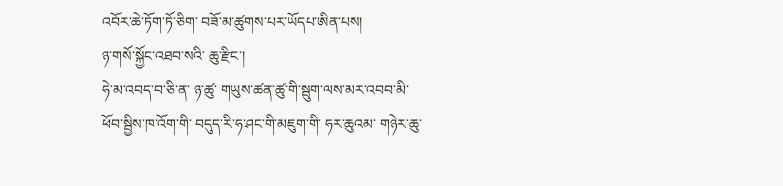འབོར་ཆེ་ཏོག་ཏོ་ཅིག་ བཟོ་མ་ཚུགས་པར་ཡོདཔ་ཨིན་པས།
ཉ་གསོ་སྐྱོང་འཐབ་སའི་ ཆུ་རྫིང་།
ཧེ་མ་འབད་བ་ཅི་ན་ ཉ་ཚུ་ གཡུས་ཚན་ཚུ་གི་སྦུག་ལས་མར་འབབ་མི་ ཕོབ་སྦྱིས་ཁ་འོག་གི་ བདུད་རི་ཧ་ཤང་གི་མཇུག་གི་ ཧར་ཆུའམ་ གཉེར་ཆུ་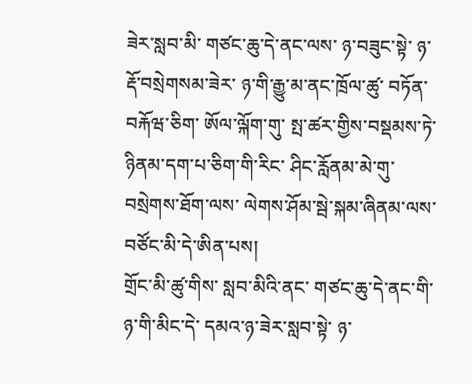ཟེར་སླབ་མི་ གཙང་ཆུ་དེ་ནང་ལས་ ཉ་བཟུང་སྟེ་ ཉ་རྡོ་བསྲེགསམ་ཟེར་ ཉ་གི་རྒྱུ་མ་ནང་ཁྲོལ་ཚུ་ བཏོན་བརྐོཝ་ཅིག་ ཨོལ་ལྐོག་གུ་ སྤ་ཚར་གྱིས་བསྡམས་ཏེ་ ཉིནམ་དག་པ་ཅིག་གི་རིང་ ཤིང་རློནམ་མེ་གུ་བསྲེགས་ཐོག་ལས་ ལེགས་ཤོམ་སྦེ་སྐམ་ཞིནམ་ལས་ བཙོང་མི་དེ་ཨིན་པས།
གྲོང་མི་ཚུ་གིས་ སླབ་མིའི་ནང་ གཙང་ཆུ་དེ་ནང་གི་ ཉ་གི་མིང་དེ་ དམའ་ཉ་ཟེར་སླབ་སྟེ་ ཉ་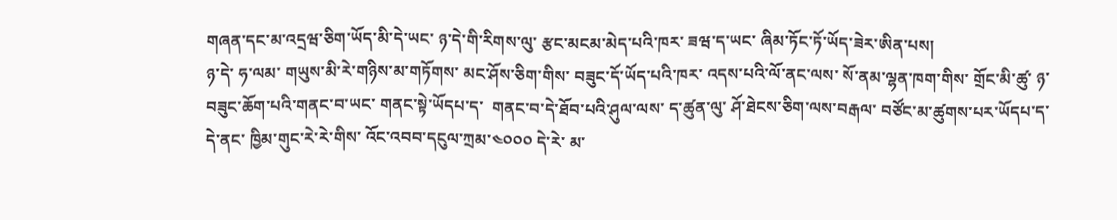གཞན་དང་མ་འདྲཝ་ཅིག་ཡོད་མི་དེ་ཡང་ ཉ་དེ་གི་རིགས་ལུ་ རྩང་མངམ་མེད་པའི་ཁར་ ཟཝ་ད་ཡང་ ཞིམ་ཏོང་ཏོ་ཡོད་ཟེར་ཨིན་པས།
ཉ་དེ་ ཧ་ལམ་ གཡུས་མི་རེ་གཉིས་མ་གཏོགས་ མང་ཤོས་ཅིག་གིས་ བཟུང་དོ་ཡོད་པའི་ཁར་ འདས་པའི་ལོ་ནང་ལས་ སོ་ནམ་ལྷན་ཁག་གིས་ གྲོང་མི་ཚུ་ ཉ་བཟུང་ཆོག་པའི་གནང་བ་ཡང་ གནང་སྟེ་ཡོདཔ་ད་  གནང་བ་དེ་ཐོབ་པའི་ཤུལ་ལས་ ད་ཚུན་ལུ་ ཤོ་ཐེངས་ཅིག་ལས་བརྒལ་ བཙོང་མ་ཚུགས་པར་ཡོདཔ་ད་ དེ་ནང་ ཁྱིམ་གུང་རེ་རེ་གིས་ འོང་འབབ་དངུལ་ཀྲམ་༤༠༠༠ དེ་རེ་ མ་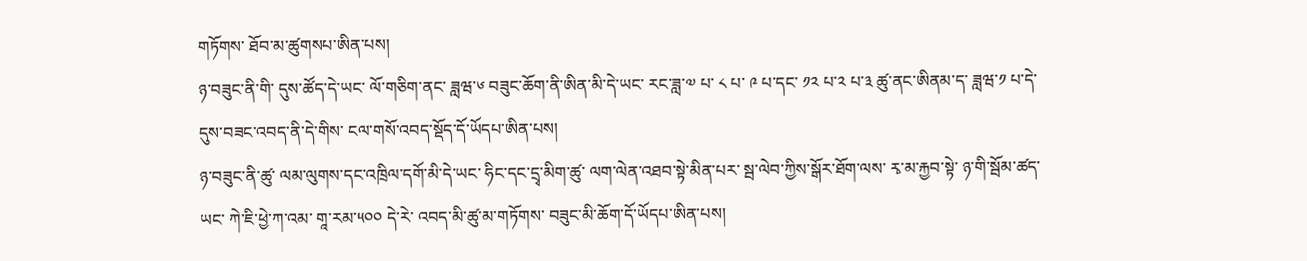གཏོགས་ ཐོབ་མ་ཚུགསཔ་ཨིན་པས།
ཉ་བཟུང་ནི་གི་ དུས་ཚོད་དེ་ཡང་ ལོ་གཅིག་ནང་ ཟླཝ་༦ བཟུང་ཆོག་ནི་ཨིན་མི་དེ་ཡང་ རང་ཟླ་༧ པ་ ༨ པ་ ༩ པ་དང་ ༡༢ པ་༢ པ་༣ ཚུ་ནང་ཨིནམ་ད་ ཟླཝ་༡ པ་དེ་ དུས་བཟང་འབད་ནི་དེ་གིས་ ངལ་གསོ་འབད་སྡོད་དོ་ཡོདཔ་ཨིན་པས།
ཉ་བཟུང་ནི་ཚུ་ ལམ་ལུགས་དང་འཁྲིལ་དགོ་མི་དེ་ཡང་ ཧིང་དང་དྲྭ་མིག་ཚུ་ ལག་ལེན་འཐབ་སྟེ་མིན་པར་ སྦ་ལེབ་ཀྱིས་སྒོར་ཐོག་ལས་ རྭ་མ་རྐྱབ་སྟེ་ ཉ་གི་སྦོམ་ཚད་ཡང་ ཀེ་ཇི་ཕྱེ་ཀ་འམ་ གཱ་རམ་༥༠༠ དེ་རེ་ འབད་མི་ཚུ་མ་གཏོགས་ བཟུང་མི་ཆོག་དོ་ཡོདཔ་ཨིན་པས།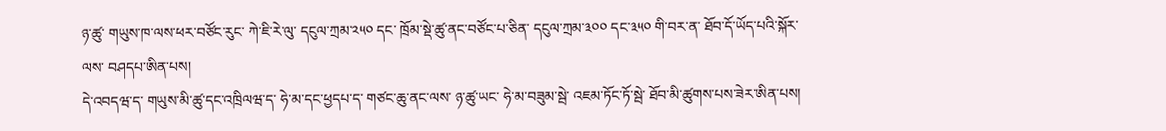ཉ་ཚུ་ གཡུས་ཁ་ལས་ཕར་བཙོང་རུང་ ཀེ་ཇི་རེ་ལུ་ དངུལ་ཀྲམ་༢༥༠ དང་ ཁྲོམ་སྡེ་ཚུ་ནང་བཙོང་པ་ཅིན་ དངུལ་ཀྲམ་༣༠༠ དང་༣༥༠ གི་བར་ན་ ཐོབ་དོ་ཡོད་པའི་སྐོར་ལས་ བཤདཔ་ཨིན་པས།
དེ་འབདཝ་ད་ གཡུས་མི་ཚུ་དང་འཁྲིལཝ་ད་ ཧེ་མ་དང་ཕྱདཔ་ད་ གཙང་ཆུ་ནང་ལས་ ཉ་ཚུ་ཡང་ ཧེ་མ་བཟུམ་སྦེ་ འཇམ་ཏོང་ཏོ་སྦེ་ ཐོབ་མི་ཚུགས་པས་ཟེར་ཨིན་པས།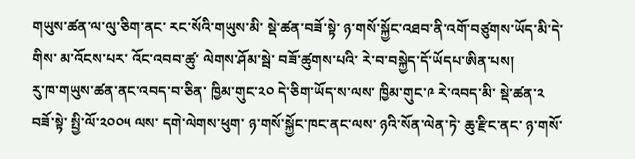གཡུས་ཚན་ལ་ལུ་ཅིག་ནང་ རང་སོའི་གཡུས་མི་ སྡེ་ཚན་བཟོ་སྟེ་ ཉ་གསོ་སྐྱོང་འཐབ་ནི་འགོ་བཙུགས་ཡོད་མི་དེ་གིས་ མ་འོངས་པར་ འོང་འབབ་ཚུ་ ལེགས་ཤོམ་སྦེ་ བཟོ་ཚུགས་པའི་ རེ་བ་བསྐྱེད་དོ་ཡོདཔ་ཨིན་པས།
རུ་ཁ་གཡུས་ཚན་ནང་འབད་བ་ཅིན་ ཁྱིམ་གུང་༢༠ དེ་ཅིག་ཡོད་ས་ལས་ ཁྱིམ་གུང་༩ རེ་འབད་མི་ སྡེ་ཚན་༢ བཟོ་སྟེ་ སྤྱི་ལོ་༢༠༠༥ ལས་ དགེ་ལེགས་ཕུག་ ཉ་གསོ་སྐྱོང་ཁང་ནང་ལས་ ཉའི་སོན་ལེན་ཏེ་ ཆུ་རྫིང་ནང་ ཉ་གསོ་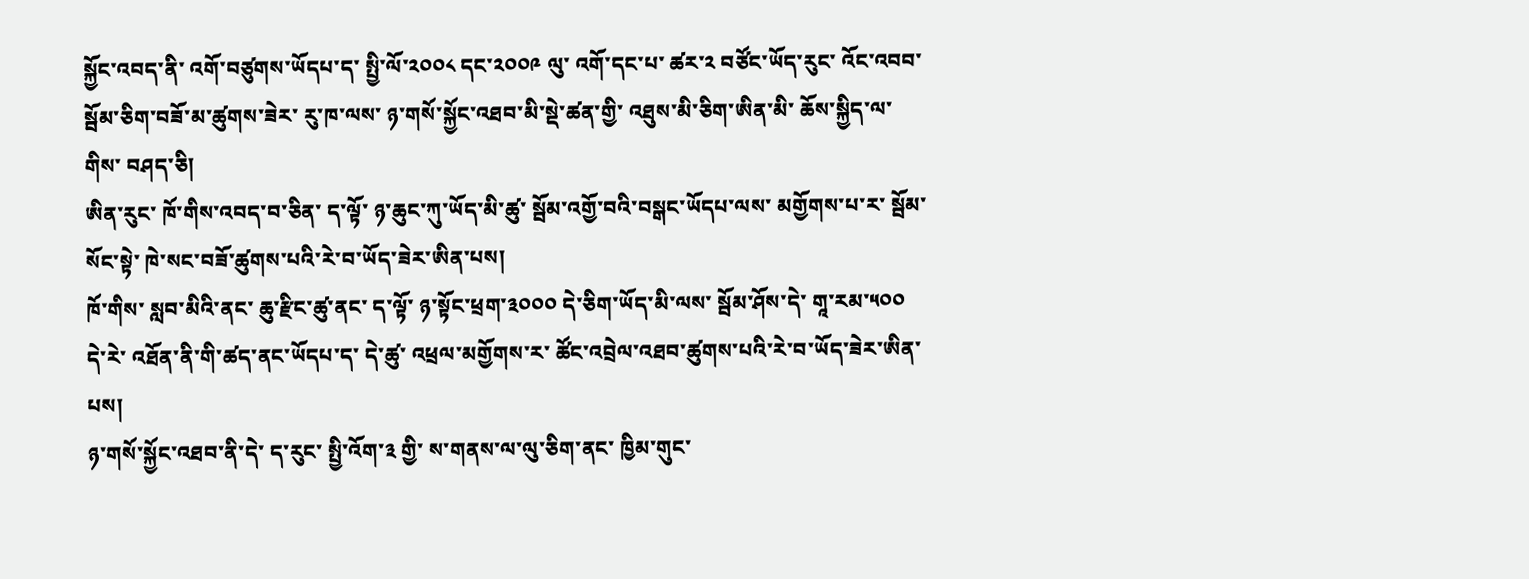སྐྱོང་འབད་ནི་ འགོ་བཙུགས་ཡོདཔ་ད་ སྤྱི་ལོ་༢༠༠༨ དང་༢༠༠༩ ལུ་ འགོ་དང་པ་ ཚར་༢ བཙོང་ཡོད་རུང་ འོང་འབབ་སྦོམ་ཅིག་བཟོ་མ་ཚུགས་ཟེར་ རུ་ཁ་ལས་ ཉ་གསོ་སྐྱོང་འཐབ་མི་སྡེ་ཚན་གྱི་ འཐུས་མི་ཅིག་ཨིན་མི་ ཆོས་སྐྱིད་ལ་གིས་ བཤད་ཅི།
ཨིན་རུང་ ཁོ་གིས་འབད་བ་ཅིན་ ད་ལྟོ་ ཉ་ཆུང་ཀུ་ཡོད་མི་ཚུ་ སྦོམ་འགྱོ་བའི་བསྒང་ཡོདཔ་ལས་ མགྱོགས་པ་ར་ སྦོམ་སོང་སྟེ་ ཁེ་སང་བཟོ་ཚུགས་པའི་རེ་བ་ཡོད་ཟེར་ཨིན་པས།
ཁོ་གིས་ སླབ་མིའི་ནང་ ཆུ་རྫིང་ཚུ་ནང་ ད་ལྟོ་ ཉ་སྟོང་ཕྲག་༣༠༠༠ དེ་ཅིག་ཡོད་མི་ལས་ སྦོམ་ཤོས་དེ་ གཱ་རམ་༥༠༠ དེ་རེ་ འཐོན་ནི་གི་ཚད་ནང་ཡོདཔ་ད་ དེ་ཚུ་ འཕྲལ་མགྱོགས་ར་ ཚོང་འབྲེལ་འཐབ་ཚུགས་པའི་རེ་བ་ཡོད་ཟེར་ཨིན་པས།
ཉ་གསོ་སྐྱོང་འཐབ་ནི་དེ་ ད་རུང་ སྤྱི་འོག་༣ གྱི་ ས་གནས་ལ་ལུ་ཅིག་ནང་ ཁྱིམ་གུང་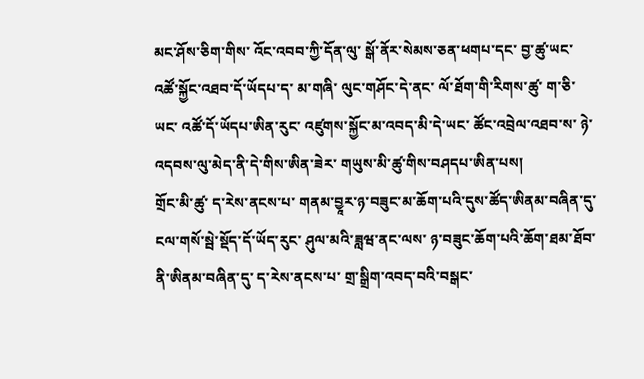མང་ཤོས་ཅིག་གིས་ འོང་འབབ་ཀྱི་དོན་ལུ་ སྒོ་ནོར་སེམས་ཅན་ཕགཔ་དང་ བྱ་ཚུ་ཡང་ འཚོ་སྐྱོང་འཐབ་དོ་ཡོདཔ་ད་ མ་གཞི་ ལུང་གཤོང་དེ་ནང་ ལོ་ཐོག་གི་རིགས་ཚུ་ ག་ཅི་ཡང་ འཚོ་དོ་ཡོདཔ་ཨིན་རུང་ འཛུགས་སྐྱོང་མ་འབད་མི་དེ་ཡང་ ཚོང་འབྲེལ་འཐབ་ས་ ཉེ་འདབས་ལུ་མེད་ནི་དེ་གིས་ཨིན་ཟེར་ གཡུས་མི་ཚུ་གིས་བཤདཔ་ཨིན་པས།
གྲོང་མི་ཚུ་ ད་རེས་ནངས་པ་ གནམ་བྱཱར་ཉ་བཟུང་མ་ཆོག་པའི་དུས་ཚོད་ཨིནམ་བཞིན་དུ་ ངལ་གསོ་སྦེ་སྡོད་དོ་ཡོད་རུང་ ཤུལ་མའི་ཟླཝ་ནང་ལས་ ཉ་བཟུང་ཆོག་པའི་ཆོག་ཐམ་ཐོབ་ནི་ཨིནམ་བཞིན་དུ་ ད་རེས་ནངས་པ་ གྲ་སྒྲིག་འབད་བའི་བསྒང་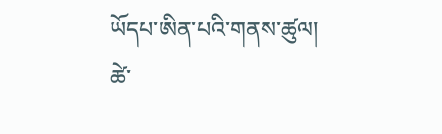ཡོདཔ་ཨིན་པའི་གནས་ཚུལ།
ཚེ་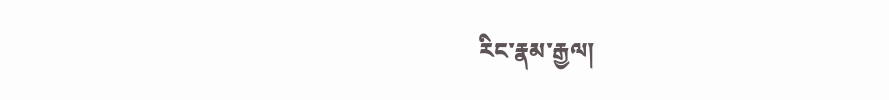རིང་རྣམ་རྒྱལ།